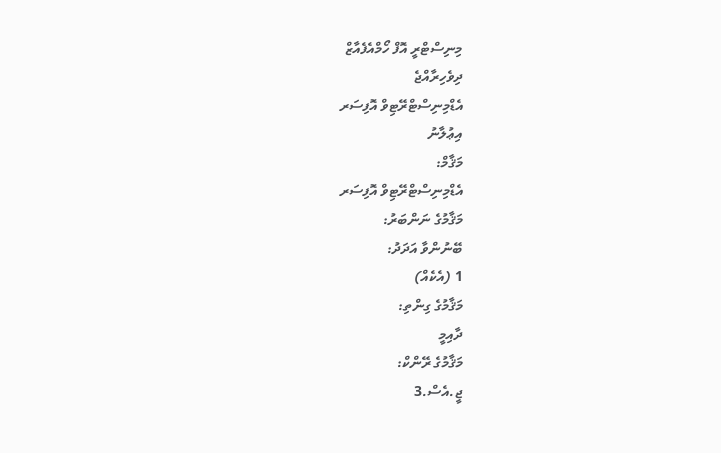މިނިސްޓްރީ އޮފް ހޯމްއެފެއާޒް
ދިވެހިރާއްޖެ
އެޑްމިނިސްޓްރޭޓިވް އޮފިސަރ
އިޢުލާނު
މަޤާމް:
އެޑްމިނިސްޓްރޭޓިވް އޮފިސަރ
މަޤާމުގެ ނަންބަރު:
ބޭނުންވާ އަދަދު:
1 (އެކެއް)
މަޤާމުގެ ގިންތި:
ދާއިމީ
މަޤާމުގެ ރޭންކް:
ޖީ.އެސް.3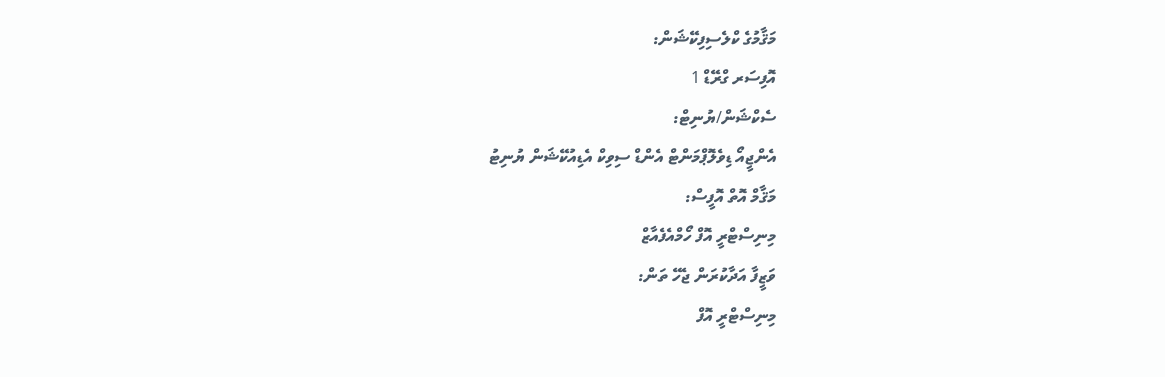މަޤާމުގެ ކްލެސިފިކޭޝަން:
އޮފިސަރ ގްރޭޑް 1
ސެކްޝަން/ޔުނިޓް:
އެންޖީއޯ ޑިވެލޮޕްމަންޓް އެންޑް ސިވިކް އެޑިއުކޭޝަން ޔުނިޓު
މަޤާމް އޮތް އޮފީސް:
މިނިސްޓްރީ އޮފް ހޯމްއެފެއާޒް
ވަޒީފާ އަދާކުރަން ޖެހޭ ތަން:
މިނިސްޓްރީ އޮފް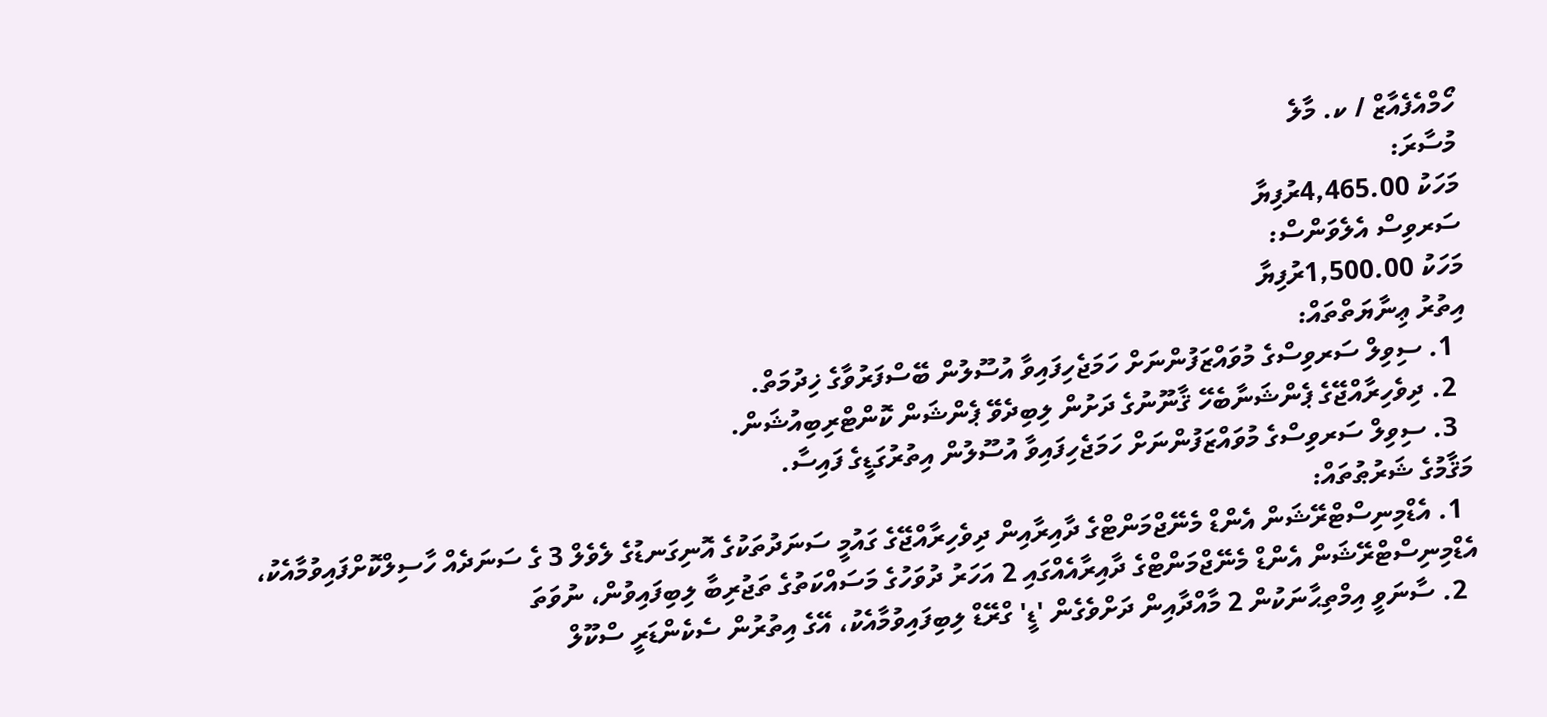ހޯމްއެފެއާޒް / ކ. މާލެ
މުސާރަ:
މަހަކު 4,465.00ރުފިޔާ
ސަރވިސް އެލެވަންސް:
މަހަކު 1,500.00ރުފިޔާ
އިތުރު ޢިނާޔަތްތައް:
  1. ސިވިލް ސަރވިސްގެ މުވައްޒަފުންނަށް ހަމަޖެހިފައިވާ އުސޫލުން ބޭސްފަރުވާގެ ޚިދުމަތް.
  2. ދިވެހިރާއްޖޭގެ ޕެންޝަނާބެހޭ ޤާނޫނުގެ ދަށުން ލިބިދެވޭ ޕެންޝަން ކޮންޓްރިބިއުޝަން.
  3. ސިވިލް ސަރވިސްގެ މުވައްޒަފުންނަށް ހަމަޖެހިފައިވާ އުސޫލުން އިތުރުގަޑީގެ ފައިސާ.
މަޤާމުގެ ޝަރުޠުތައް:
  1. އެޑްމިނިސްޓްރޭޝަން އެންޑް މެނޭޖްމަންޓްގެ ދާއިރާއިން ދިވެހިރާއްޖޭގެ ގައުމީ ސަނަދުތަކުގެ އޮނިގަނޑުގެ ލެވެލް 3 ގެ ސަނަދެއް ހާސިލްކޮށްފައިވުމާއެކު،  އެޑްމިނިސްޓްރޭޝަން އެންޑް މެނޭޖްމަންޓްގެ ދާއިރާއެއްގައި 2 އަހަރު ދުވަހުގެ މަސައްކަތުގެ ތަޖުރިބާ ލިބިފައިވުން، ނުވަތަ
  2. ސާނަވީ އިމްތިޙާނަކުން 2 މާއްދާއިން ދަށްވެގެން 'ޑީ' ގްރޭޑް ލިބިފައިވުމާއެކު، އޭގެ އިތުރުން ސެކެންޑަރީ ސްކޫލް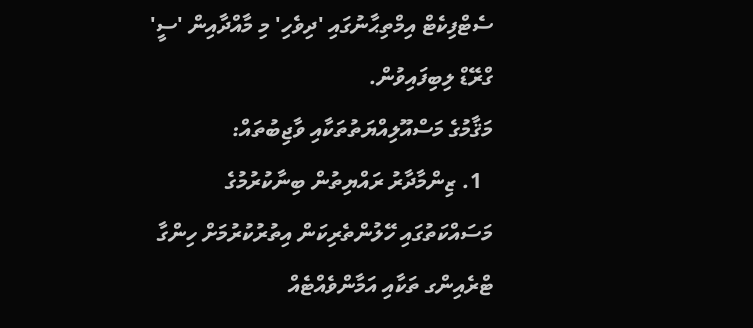ސެޓްފިކެޓް އިމްތިޙާނުގައި 'ދިވެހި' މި މާއްދާއިން 'ސީ' ގްރޭޑް ލިބިފައިވުން.
މަޤާމުގެ މަސްއޫލިއްޔަތުތަކާއި ވާޖިބުތައް:
  1. ޒިންމާދާރު ރައްޔިތުން ބިނާކުރުމުގެ މަސައްކަތުގައި ހޭލުންތެރިކަން އިތުރުކުރުމަށް ހިންގާ ޓްރެއިންގ ތަކާއި އަމާންވެއްޓެއް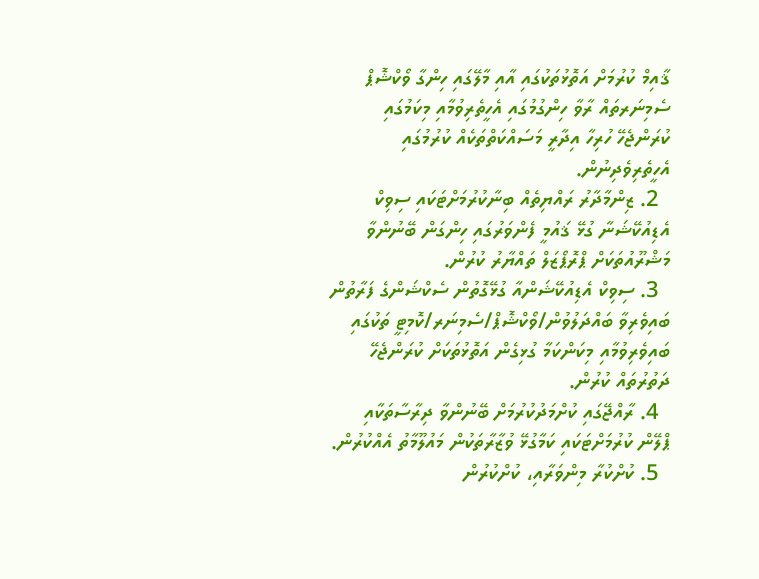ޤާއިމް ކުރުމަށް އަތޮޅުތަކުގައި އާއި މާލޭގައި ހިންގާ ވޯކްޝޮޕް  ސެމިނަރތައް ރާވާ ހިންގުމުގައި އެހީތެރިވުމާއި މިކަމުގައި ކުރަންޖެހޭ ހުރިހާ އިދާރީ މަސައްކަތްތަކެއް ކުރުމުގައި އެހީތެރިވެދިނުން.
  2. ޒިންމާދާރު ރައްޔިތެއް ބިނާކުރުމަށްޓަކައި ސިވިކް އެޑިއުކޭޝަނާ ގުޅޭ ޤައުމީ ފެންވަރުގައި ހިންގަން ބޭނުންވާ މަޝްރޫއުތަކަށް ޕްރޮޕޯޒަލް ތައްޔާރު ކުރުން.
  3. ސިވިކް އެޑިއުކޭޝަންއާ ގުޅޭގޮތުން ސެކްޝަންގެ ފަރާތުން ބައިވެރިވާ ބައްދަލުވުން/ވޯކްޝޮޕް/ސެމިނަރ/ކޮމިޓީ ތަކުގައި ބައިވެރިވުމާއި މިކަންކަމާ ގުޅިގެން އަތޮޅުތަކަށް ކުރަންޖެހޭ ދަތުރުތައް ކުރުން.
  4. ރާއްޖޭގައި ކުށްމަދުކުރުމަށް ބޭނުންވާ ދިރާސާތަކާއި ޕްލޭން ކުރުމަށްޓަކައި ކަމާގުޅޭ ވުޒާރާތަކުން މައުލޫމާތު އެއްކުރުން.
  5. ކުށްކުރާ މިންވަރާއި، ކުށްކުރުން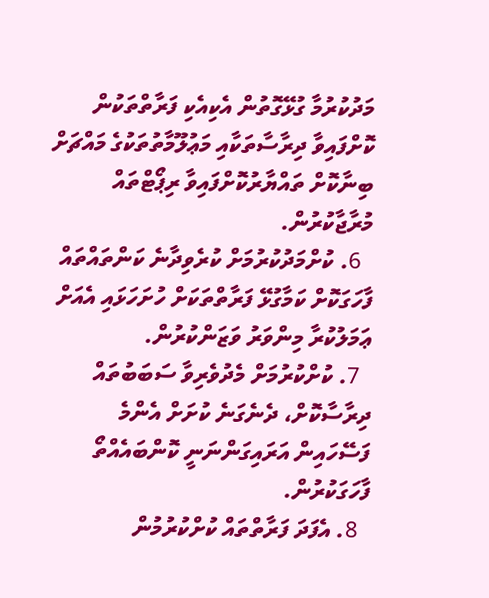މަދުކުރުމާ ގުޅޭގޮތުން އެކިއެކި ފަރާތްތަކުން ކޮށްފައިވާ ދިރާސާތަކާއި މަޢުލޫމާތުތަކުގެ މައްޗަށް ބިނާކޮށް ތައްޔާރުކޮށްފައިވާ ރިޕޯޓްތައް މުރާޖާކުރުން.
  6. ކުށްމަދުކުރުމަށް ކުރެވިދާނެ ކަންތައްތައް ފާހަގަކޮށް ކަމާގުޅޭ ފަރާތްތަކަށް ހުށަހަޅައި އެއަށް ޢަމަލުކުރާ މިންވަރު ވަޒަންކުރުން.
  7. ކުށްކުރުމަށް މެދުވެރިވާ ސަބަބުތައް ދިރާސާކޮށް، ދެނެގަނެ ކުށަށް އެންމެ ފަސޭހައިން އަރައިގަންނަނީ ކޮންބައެއްތޯ ފާހަގަކުރުން.
  8. އެފަދަ ފަރާތްތައް ކުށްކުރުމުން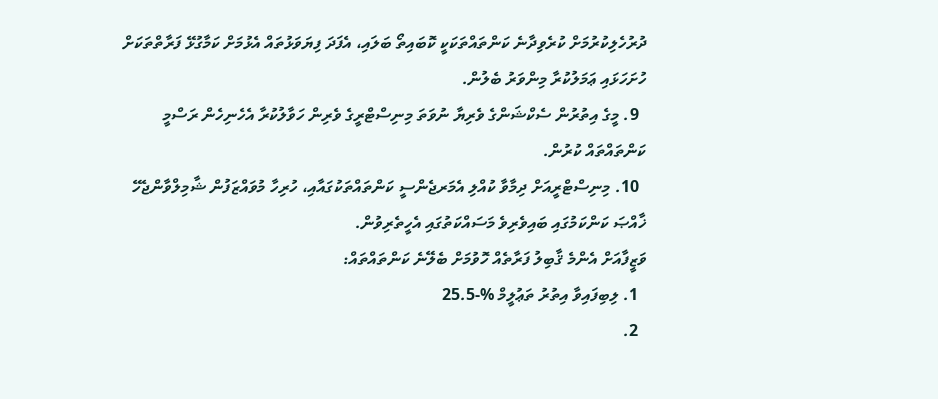ދުރުހެލިކުރުމަށް ކުރެވިދާނެ ކަންތައްތަކަކީ ކޮބައިތޯ ބަލައި، އެފަދަ ފިޔަވަޅުތައް އެޅުމަށް ކަމާގުޅޭ ފަރާތްތަކަށް ހުށަހަޅައި ޢަމަލުކުރާ މިންވަރު ބެލުން.
  9. މީގެ އިތުރުން ސެކްޝަންގެ ވެރިޔާ ނުވަތަ މިނިސްޓްރީގެ ވެރިން ހަވާލުކުރާ އެހެނިހެން ރަސްމީ ކަންތައްތައް ކުރުން.
  10. މިނިސްޓްރީއަށް ދިމާވާ ކުއްލި އެމަރޖެންސީ ކަންތައްތަކުގައާއި، ހުރިހާ މުވައްޒަފުން ޝާމިލްވާންޖެހޭ ޚާއްޞަ ކަންކަމުގައި ބައިވެރިވެ މަސައްކަތުގައި އެހީތެރިވުން.
ވަޒީފާއަށް އެންމެ ޤާބިލު ފަރާތެއް ހޮވުމަށް ބެލޭނެ ކަންތައްތައް:
  1. ލިބިފައިވާ އިތުރު ތަޢުލީމް %-25.5
  2.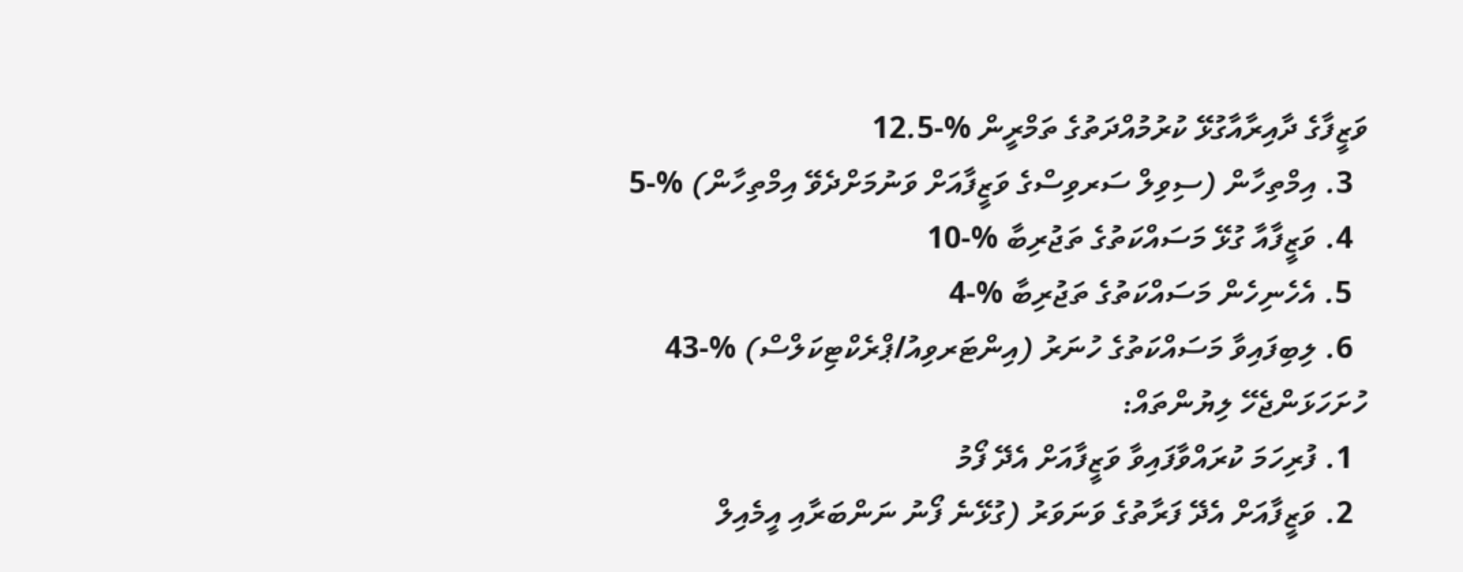ވަޒީފާގެ ދާއިރާއާގުޅޭ ކުރުމުއްދަތުގެ ތަމްރީން %-12.5
  3. އިމްތިހާން (ސިވިލް ސަރވިސްގެ ވަޒީފާއަށް ވަނުމަށްދެވޭ އިމްތިހާން) %-5
  4. ވަޒީފާއާ ގުޅޭ މަސައްކަތުގެ ތަޖުރިބާ %-10
  5. އެހެނިހެން މަސައްކަތުގެ ތަޖުރިބާ %-4
  6. ލިބިފައިވާ މަސައްކަތުގެ ހުނަރު (އިންޓަރވިއު/ޕްރެކްޓިކަލްސް) %-43
ހުށަހަޅަންޖެހޭ ލިޔުންތައް:
  1. ފުރިހަމަ ކުރައްވާފައިވާ ވަޒީފާއަށް އެދޭ ފޯމު
  2. ވަޒީފާއަށް އެދޭ ފަރާތުގެ ވަނަވަރު (ގުޅޭނެ ފޯނު ނަންބަރާއި އީމެއިލް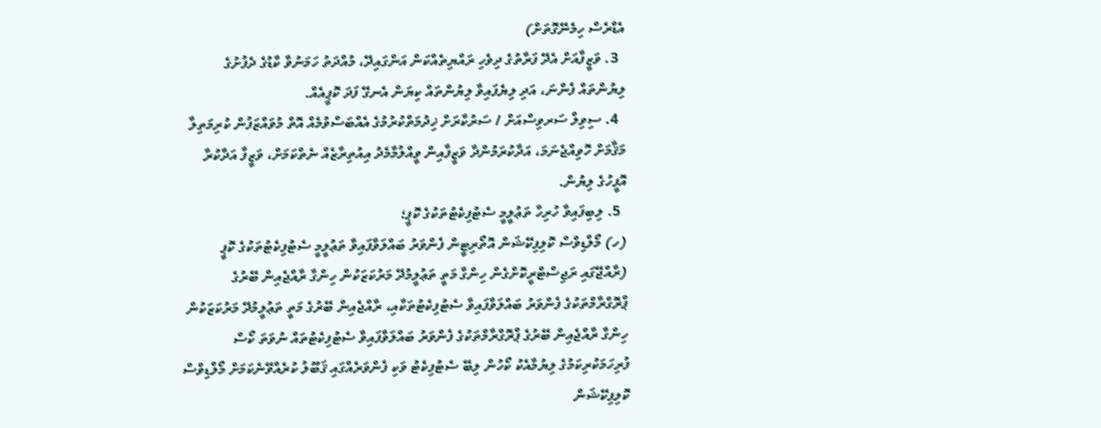އެޑްރެސް ހިމެނޭގޮތަށް)
  3. ވަޒީފާއަށް އެދޭ ފަރާތުގެ ދިވެހި ރައްޔިތެއްކަން އަންގައިދޭ، މުއްދަތު ހަމަނުވާ ކާޑުގެ ދެފުށުގެ ލިޔުންތައް ފެންނަ، އަދި ލިޔެފައިވާ ލިޔުންތައް ކިޔަން އެނގޭ ފަދަ ކޮޕީއެއް.
  4. ސިވިލް ސަރވިސްއަށް / ސަރުކާރަށް ޚިދުމަތްކުރުމުގެ އެއްބަސްވުމެއް އޮތް މުވައްޒަފުން ކުރިމަތިލާ މަޤާމަށް ހޮވިއްޖެނަމަ، އަދާކުރަމުންދާ ވަޒީފާއިން ވީއްލުމާމެދު އިއުތިރާޒެއް ނެތްކަމަށް، ވަޒީފާ އަދާކުރާ އޮފީހުގެ ލިޔުން.
  5. ލިބިފައިވާ ހުރިހާ ތަޢުލީމީ ސެޓުފިކެޓުތަކުގެ ކޮޕީ؛
(ހ) މޯލްޑިވްސް ކޮލިފިކޭޝަން އޮތޯރިޓީން ފެންވަރު ބައްލަވާފައިވާ ތަޢުލީމީ ސެޓުފިކެޓުތަކުގެ ކޮޕީ (ރާއްޖޭގައި ރަޖިސްޓްރީކޮށްގެން ހިންގާ މަތީ ތަޢުލީމުދޭ މަރުކަޒަކުން ހިންގާ ރާއްޖެއިން ބޭރުގެ ޕްރޮގްރާމްތަކުގެ ފެންވަރު ބައްލަވާފައިވާ ސެޓުފިކެޓުތަކާއި، ރާއްޖެއިން ބޭރުގެ މަތީ ތަޢުލީމުދޭ މަރުކަޒަކުން ހިންގާ ރާއްޖެއިން ބޭރުގެ ޕްރޮގްރާމްތަކުގެ ފެންވަރު ބައްލަވާފައިވާ ސެޓުފިކެޓުތައް ނުވަތަ ކޯސް ފުރިހަމަކުރިކަމުގެ ލިޔުމާއެކު ކޯހުން ލިބޭ ސެޓުފިކެޓު ވަކި ފެންވަރެއްގައި ޤަބޫލު ކުރެއްވޭނެކަމަށް މޯލްޑިވްސް ކޮލިފިކޭޝަން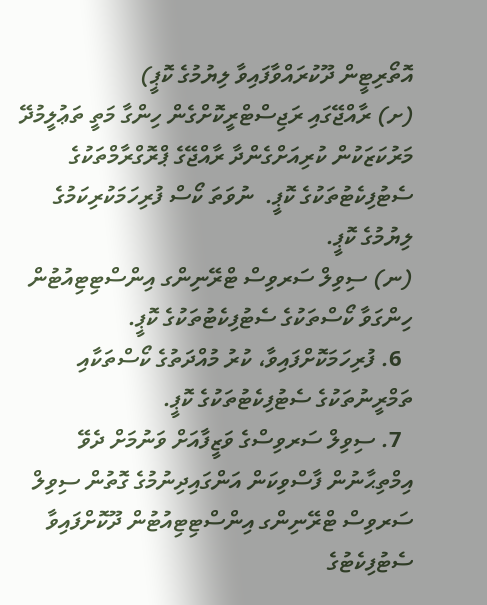އޮތޯރިޓީން ދޫކުރައްވާފައިވާ ލިޔުމުގެ ކޮޕީ)
(ށ) ރާއްޖޭގައި ރަޖިސްޓްރީކޮށްގެން ހިންގާ މަތީ ތަޢުލީމުދޭ މަރުކަޒަކުން ކުރިއަށްގެންދާ ރާއްޖޭގެ ޕްރޮގްރާމްތަކުގެ ސެޓުފިކެޓުތަކުގެ ކޮޕީ.  ނުވަތަ ކޯސް ފުރިހަމަކުރިކަމުގެ ލިޔުމުގެ ކޮޕީ.
(ނ) ސިވިލް ސަރވިސް ޓްރޭނިންގ އިންސްޓިޓިއުޓުން ހިންގަވާ ކޯސްތަކުގެ ސެޓުފިކެޓުތަކުގެ ކޮޕީ.
  6. ފުރިހަމަކޮށްފައިވާ، ކުރު މުއްދަތުގެ ކޯސްތަކާއި ތަމްރީނުތަކުގެ ސެޓުފިކެޓުތަކުގެ ކޮޕީ.
  7. ސިވިލް ސަރވިސްގެ ވަޒީފާއަށް ވަނުމަށް ދެވޭ އިމްތިޙާނުން ފާސްވިކަން އަންގައިދިނުމުގެ ގޮތުން ސިވިލް ސަރވިސް ޓްރޭނިންގ އިންސްޓިޓިއުޓުން ދޫކޮށްފައިވާ ސެޓުފިކެޓުގެ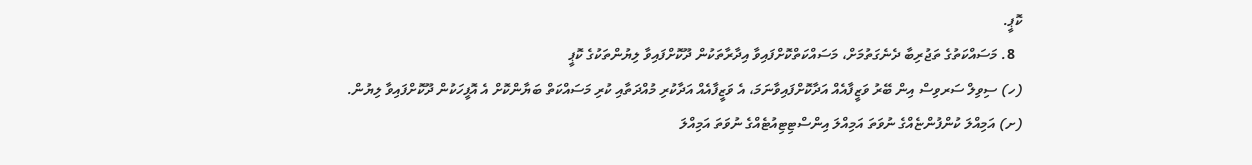ކޮޕީ.
  8. މަސައްކަތުގެ ތަޖުރިބާ ދެނެގަތުމަށް، މަސައްކަތްކޮށްފައިވާ އިދާރާތަކުން ދޫކޮށްފައިވާ ލިޔުންތަކުގެ ކޮޕީ
(ހ) ސިވިލް ސަރވިސް އިން ބޭރު ވަޒީފާއެއް އަދާކޮށްފައިވާނަމަ، އެ ވަޒީފާއެއް އަދާކުރި މުއްދަތާއި ކުރި މަސައްކަތް ބަޔާންކޮށް އެ އޮފީހަކުން ދޫކޮށްފައިވާ ލިޔުން.
(ށ) އަމިއްލަ ކުންފުންޏެއްގެ ނުވަތަ އަމިއްލަ އިންސްޓިޓިއުޓެއްގެ ނުވަތަ އަމިއްލަ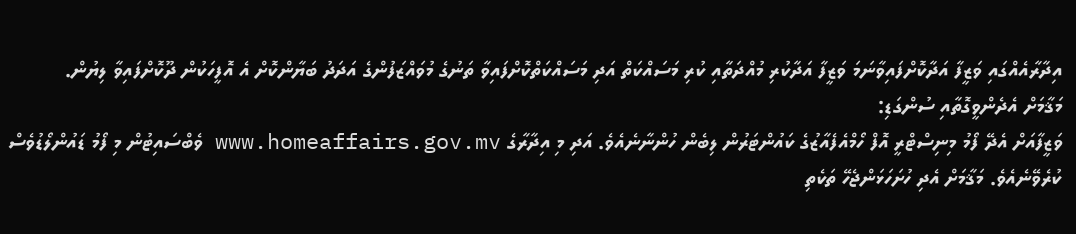އިދާރާއެއްގައި ވަޒީފާ އަދާކޮށްފައިވާނަމަ ވަޒީފާ އަދާކުރި މުއްދަތާއި ކުރި މަސައްކަތް އަދި މަސައްކަތްކޮށްފައިވާ ތަނުގެ މުވައްޒަފުންގެ އަދަދު ބަޔާންކޮށް އެ އޮފީހަކުން ދޫކޮށްފައިވާ ލިޔުން.
މަޤާމަށް އެދެންވީގޮތާއި ސުންގަޑި:
ވަޒީފާއަށް އެދޭ ފޯމު މިނިސްޓްރީ އޮފް ހޯމްއެފެއާޒުގެ ކައުންޓަރުން ލިބެން ހުންނާނެއެވެ. އަދި މި އިދާރާގެ www.homeaffairs.gov.mv ވެބްސައިޓުން މި ފޯމު ޑައުންލޯޑުވެސް ކުރެވޭނެއެވެ. މަޤާމަށް އެދި ހުށަހަޅަންޖެހޭ ތަކެތި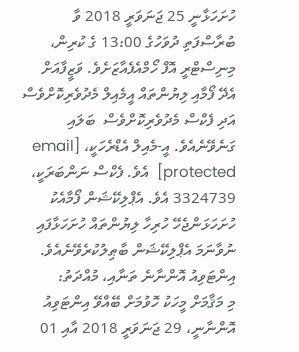ހުށަހަޅާނީ 25 ޖަނަވަރީ 2018 ވާ ބުރާސްފަތި ދުވަހުގެ 13:00 ގެ ކުރިން، މިނިސްޓްރީ އޮފް ހޯމްއެފެއާޒަށެވެ. ވަޒީފާއަށް އެދޭ ފޯމާއި ލިޔުންތައް އީމެއިލް މެދުވެރިކޮށްވެސް އަދި ފެކްސް މެދުވެރިކޮށްވެސް  ބަލައި ގަނެވޭނެއެވެ. އީ-މެއިލް އެޑްރެހަކީ، [email protected]  އެވެ. ފެކްސް ނަންބަރަކީ، 3324739 އެވެ. އެޕްލިކޭޝަން ފޯމާއެކު ހުށަހަޅަންޖެހޭ ހުރިހާ ލިޔުންތައް ހުށަހަޅާފައި ނުވާނަމަ އެޕްލިކޭޝަން ބާޠިލުކުރެވޭނެއެވެ.
އިންޓަވިއު އޮންނާނެ ތަނާއި، މުއްދަތު:
މި މަޤާމަށް މީހަކު ހޮވުމަށް ބޭއްވޭ އިންޓަވިއު އޮންނާނީ، 29 ޖަނަވަރީ 2018 އާއި 01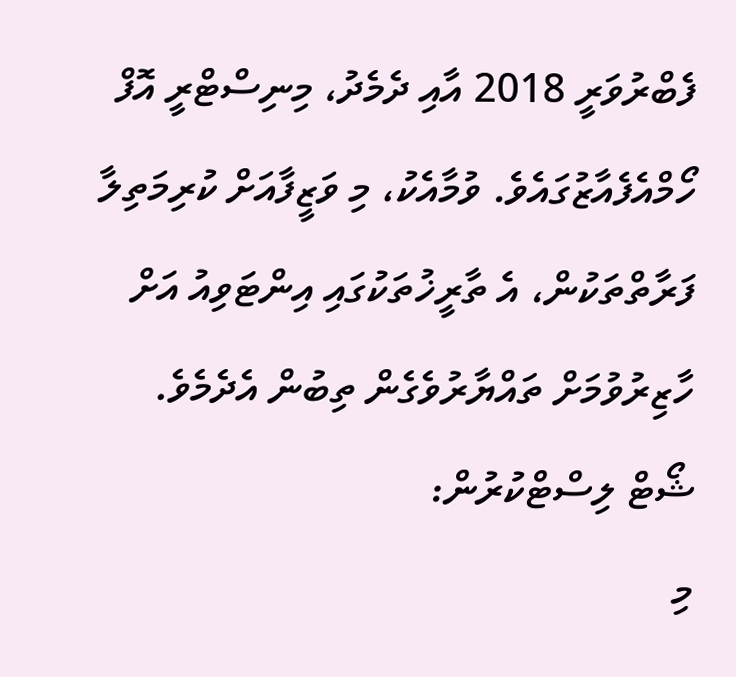ފެބްރުވަރީ 2018 އާއި ދެމެދު، މިނިސްޓްރީ އޮފް ހޯމްއެފެއާޒުގައެވެ. ވުމާއެކު، މި ވަޒީފާއަށް ކުރިމަތިލާ ފަރާތްތަކުން، އެ ތާރީޚުތަކުގައި އިންޓަވިއު އަށް ހާޒިރުވުމަށް ތައްޔާރުވެގެން ތިބުން އެދެމެވެ.
ޝޯޓް ލިސްޓްކުރުން:
މި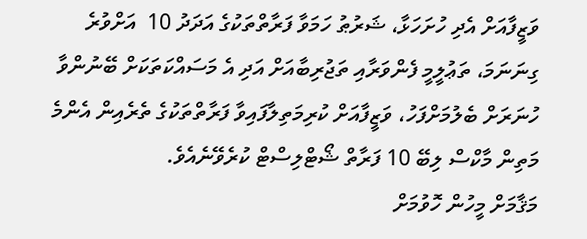ވަޒީފާއަށް އެދި ހުށަހަޅާ، ޝަރުޠު ހަމަވާ ފަރާތްތަކުގެ އަދަދު 10  އަށްވުރެ ގިނަނަމަ، ތަޢުލީމީ ފެންވަރާއި ތަޖުރިބާއަށް އަދި އެ މަސައްކަތަކަށް ބޭނުންވާ ހުނަރަށް ބެލުމަށްފަހު، ވަޒީފާއަށް ކުރިމަތިލާފައިވާ ފަރާތްތަކުގެ ތެރެއިން އެންމެ މަތިން މާކްސް ލިބޭ 10 ފަރާތް ޝޯޓްލިސްޓް ކުރެވޭނެއެވެ.
މަޤާމަށް މީހުން ހޮވުމަށް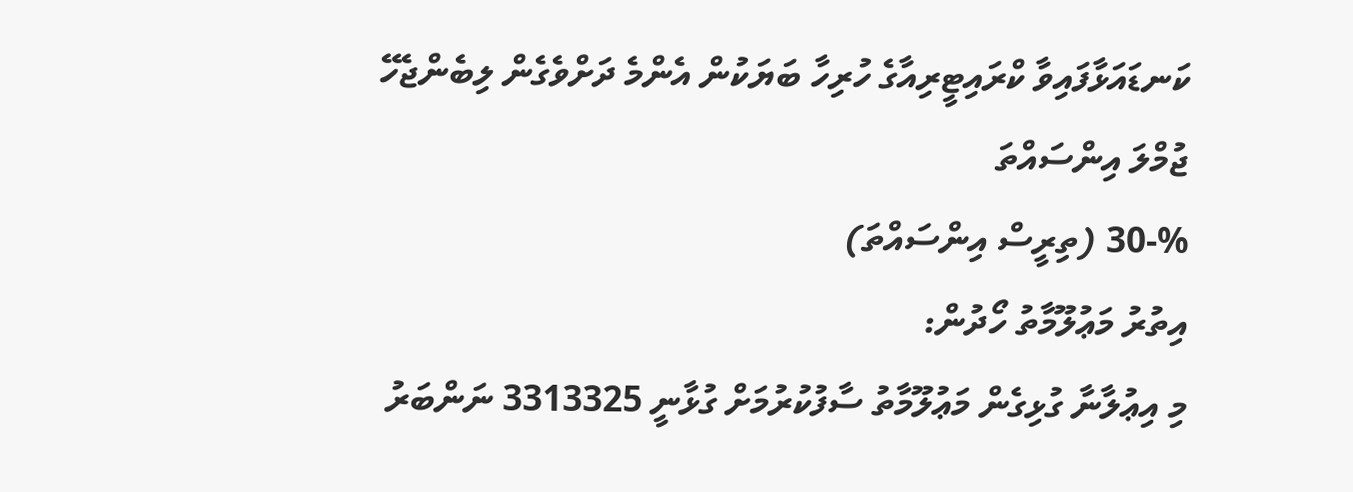ކަނޑައަޅާފައިވާ ކްރައިޓީރިއާގެ ހުރިހާ ބަޔަކުން އެންމެ ދަށްވެގެން ލިބެންޖެހޭ ޖުމްލަ އިންސައްތަ
%-30 (ތިރީސް އިންސައްތަ)
އިތުރު މަޢުލޫމާތު ހޯދުން:
މި އިޢުލާނާ ގުޅިގެން މަޢުލޫމާތު ސާފުކުރުމަށް ގުޅާނީ 3313325 ނަންބަރު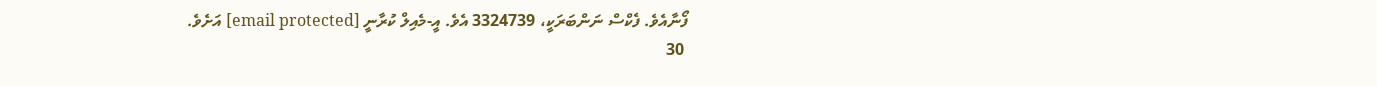ފޯނާއެވެ. ފެކްސް ނަންބަރަކީ، 3324739 އެވެ. އީ-މެއިލް ކުރާނީ [email protected] އަށެވެ.
 30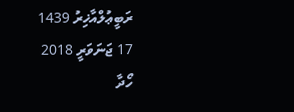ރަބީޢުލްއާޚިރު 1439
17 ޖަނަވަރީ 2018
ހޯދާ